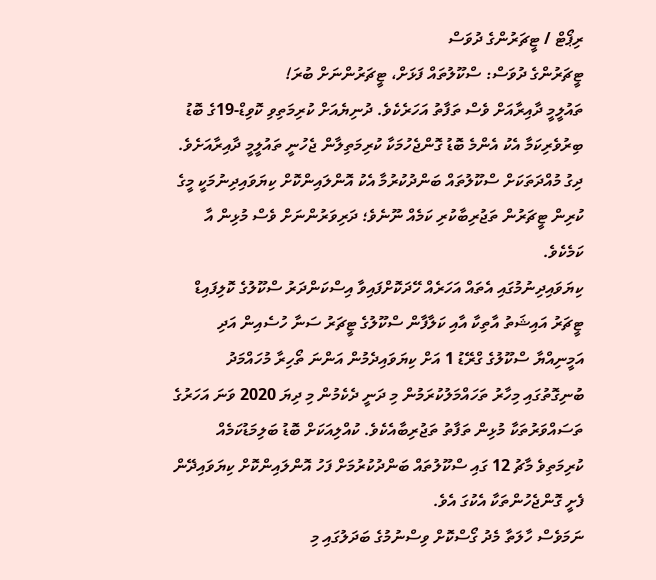ރިޕޯޓް / ޓީޗަރުންގެ ދުވަސް
ޓީޗަރުންގެ ދުވަސް: ސްކޫލުތައް ފަޅަށް، ޓީޗަރުންނަށް ބުރަ!
ތައުލީމީ ދާއިރާއަށް ވެސް ތަފާތު އަހަރެކެވެ. ދުނިޔެއަށް ކުރިމަތިވި ކޮވިޑް-19ގެ ބޮޑު ބިރުވެރިކަމާ އެކު އެންމެ ބޮޑު ގޮންޖެހުމަކާ ކުރިމަތިލާން ޖެހުނީ ތައުލީމީ ދާއިރާއަށެވެ. ދިގު މުއްދަތަކަށް ސްކޫލުތައް ބަންދުކުރުމާ އެކު އޮންލައިންކޮށް ކިޔަވައިދިނުމަކީ މީގެ ކުރިން ޓީޗަރުން ތަޖުރިބާކުރި ކަމެއް ނޫނެވެ؛ ދަރިވަރުންނަށް ވެސް މުޅިން އާ ކަމެކެވެ.
ކިޔަވައިދިނުމުގައި އެތައް އަހަރެއް ހޭދަކޮށްފައިވާ އިސްކަންދަރު ސްކޫލުގެ ކޮލިފައިޑް ޓީޗަރު އައިޝަތު އާތިކާ އާއި ކަލާފާން ސްކޫލުގެ ޓީޗަރު ސަނާ ހުސެއިން އަދި އަމީނިއްޔާ ސްކޫލުގެ ގްރޭޑު 1 އަށް ކިޔަވައިދެމުން އަންނަ ތޯހިރާ މުހައްމަދު ބުނިގޮތުގައި މިހާރު ތަހައްމަލުކުރަމުން މި ދަނީ ދެކެމުން މި ދިޔަ 2020 ވަނަ އަހަރުގެ ތަސައްވަރުތަކާ މުޅިން ތަފާތު ތަޖުރިބާއެކެވެ. ކުއްލިއަކަށް ބޮޑު ބަލިމަޑުކަމެއް ކުރިމަތިވެ މާޗު 12 ގައި ސްކޫލުތައް ބަންދުކުރުމަށް ފަހު އޮންލައިންކޮށް ކިޔަވައިދޭން ފެށީ ގޮންޖެހުންތަކާ އެކުގަ އެވެ.
ނަމަވެސް ހާލަތާ މެދު ގޯސްކޮށް ވިސްނުމުގެ ބަދަލުގައި މި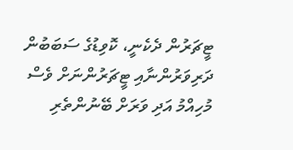ޓީޗަރުން ދެކެނީ، ކޮވިޑުގެ ސަބަބުން ދަރިވަރުންނާއި ޓީޗަރުންނަށް ވެސް މުހިއްމު އަދި ވަރަށް ބޭނުންތެރި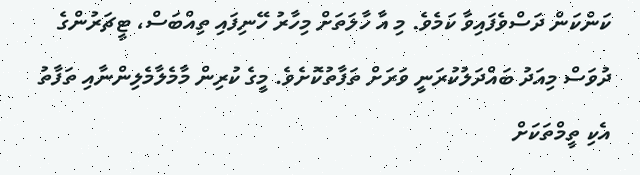ކަންކަން ދަސްވެފައިވާ ކަމެވެ. މި އާ ހާލަތަށް މިހާރު ހޭނިފައި ތިއްބަސް، ޓީޗަރުންގެ ދުވަސް މިއަދު ބައްދަލުކުރަނީ ވަރަށް ތަފާތުކޮށެވެ. މީގެ ކުރިން މާމެލާމެލިންނާއި ތަފާތު އެކި ތީމްތަކަށް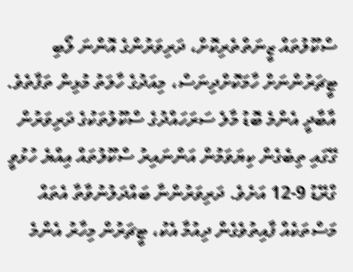ސްކޫލުތައް ޒީނަތްތެރިކޮށް، ދަރިވަރުންގެ އޮންނަ ލޯބި ޓީޗަރުންނަށް ހާމަކޮށްދިނަސް، މިއަދުގެ ހާލަތު މުޅިން ތަފާތެވެ.
އާބާދީ އެންމެ ބޮޑު މާލެ ސަރަހައްދުގެ ސްކޫލުތަކުގެ ދަރިވަރުން ގޭގައި ތިބެގެން ކިޔަވަމުން އަންނައިރު ސްކޫލުތައް އިއްޔެ ހުޅުވީ ގްރޭޑު 9-12 އަށެވެ. ދަރިވަރުންނާ ބައްދަލުނުވާތާ އެތައް މަސްތަކެއް ފާއިތުވެގެން ދިއުމާ އެކު، ޓީޗަރުން މިހާރު އެންމެ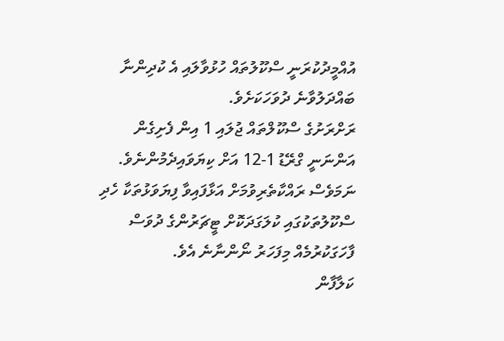އުއްމީދުކުރަނީ ސްކޫލުތައް ހުޅުވާލައި އެ ކުދިންނާ ބައްދަލުވާނެ ދުވަހަކަށެވެ.
ރަށްރަށުގެ ސްކޫލްތައް ޖުލައި 1 އިން ފެށިގެން އަންނަނީ ގްރޭޑު 1-12 އަށް ކިޔަވައިދެމުންނެވެ. ނަމަވެސް ރައްކާތެރިވުމަށް އަޅާފައިވާ ފިޔަވަޅުތަކާ ހެދި ސްކޫލުތަކުގައި ކުލަގަދަކޮށް ޓީޗަރުންގެ ދުވަސް ފާހަގަކުރުމެއް މިފަހަރު ނޯންނާނެ އެވެ.
ކަލާފާން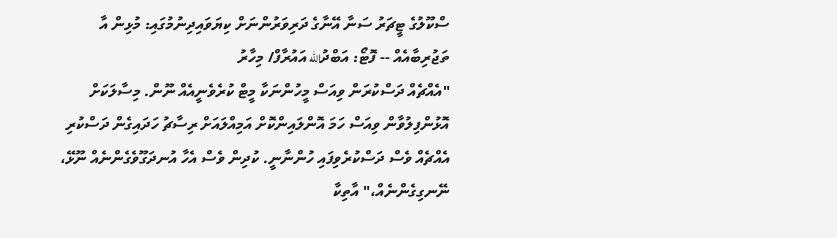ސްކޫލުގެ ޓީޗަރު ސަނާ އޭނާގެ ދަރިވަރުންނަށް ކިޔަވައިދިނުމުގައި: މުޅިން އާ ތަޖުރިބާއެއް -- ފޮޓޯ: އަބްދުالله އައުރާފް/ މިހާރު
"އެއްޗެއް ދަސްކުރަން ވިއަސް މީހުންނަކާ މީޓް ކުރެވެނީއެއް ނޫން. މިސާލަކަށް އޮޅުންފިލުވާން ވިއަސް ހަމަ އޮންލައިންކޮށް އަމިއްލައަށް ރިސާޗު ހަދައިގެން ދަސްކުރި އެއްޗެއް ވެސް ދަސްކުރެވިފައި ހުންނާނީ. ކުދިން ވެސް އެހާ އުނދަގޫވެގެންނެއް ނޫޅޭ، ނޭނގިގެންނެއް،" އާތިކާ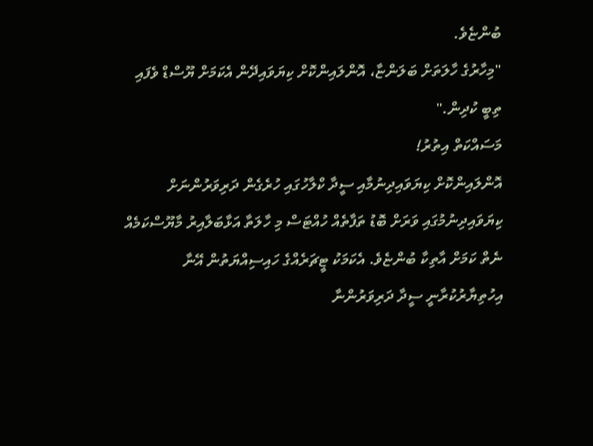ބުންޏެވެ.
"މިހާރުގެ ހާލަތަށް ބަލަންޏާ، އޮންލައިންކޮށް ކިޔަވައިދޭން އެކަމަށް ޔޫސްޑް ވެފައި ތިބީ ކުދިން."
މަސައްކަތް އިތުރު!
އޮންލައިންކޮށް ކިޔަވައިދިނުމާއި ސީދާ ކްލާހުގައި ހުރެގެން ދަރިވަރުންނަށް ކިޔަވައިދިނުމުގައި ވަރަށް ބޮޑު ތަފާތެއް ހުއްޓަސް މި ހާލަތާ އަޅާބަލާއިރު މާޔޫސްކަމެއް ނެތް ކަމަށް އާތިކާ ބުންޏެވެ. އެކަމަކު ޓީޗަރެއްގެ ހައިސިއްޔަތުން އޭނާ އިހުތިޔާރުކުރާނީ ސީދާ ދަރިވަރުންނާ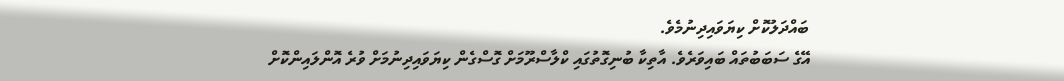ބައްދަލުކޮށް ކިޔަވައިދިނުމެވެ.
އޭގެ ސަބަބުތައް ބައިވަރެވެ. އާތިކާ ބުނިގޮތުގައި ކްލާސްރޫމަށް ގޮސްގެން ކިޔަވައިދިނުމަށް ވުރެ އޮންލައިންކޮށް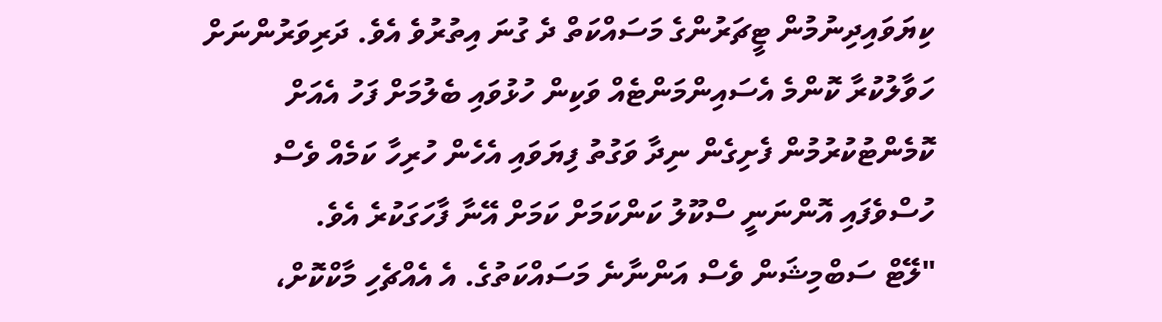ކިޔަވައިދިނުމުން ޓީޗަރުންގެ މަސައްކަތް ދެ ގުނަ އިތުރުވެ އެވެ. ދަރިވަރުންނަށް ހަވާލުކުރާ ކޮންމެ އެސައިންމަންޓެއް ވަކިން ހުޅުވައި ބެލުމަށް ފަހު އެއަށް ކޮމެންޓުކުރުމުން ފެށިގެން ނިދާ ވަގުތު ފިޔަވައި އެހެން ހުރިހާ ކަމެއް ވެސް ހުސްވެފައި އޮންނަނީ ސްކޫލު ކަންކަމަށް ކަމަށް އޭނާ ފާހަގަކުރެ އެވެ.
"ލޭޓް ސަބްމިޝަން ވެސް އަންނާނެ މަސައްކަތުގެ. އެ އެއްޗެހި މާކްކޮށް،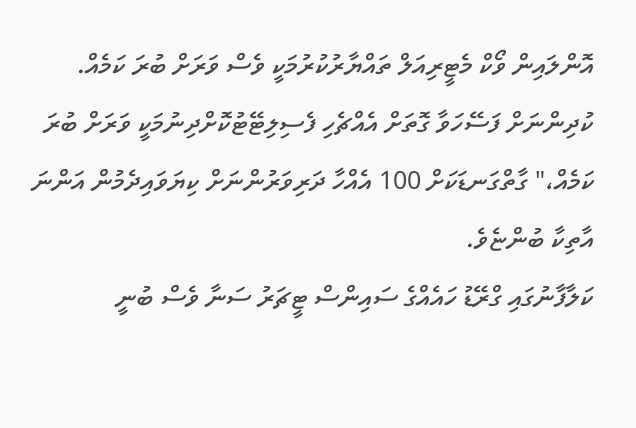އޮންލައިން ވޯކް މެޓީރިއަލް ތައްޔާރުކުރުމަކީ ވެސް ވަރަށް ބުރަ ކަމެއް. ކުދިންނަށް ފަސޭހަވާ ގޮތަށް އެއްޗެހި ފެސިލިޓޭޓުކޮށްދިނުމަކީ ވަރަށް ބުރަ ކަމެއް،" ގާތްގަނޑަކަށް 100 އެއްހާ ދަރިވަރުންނަށް ކިޔަވައިދެމުން އަންނަ އާތިކާ ބުންޏެވެ.
ކަލާފާނުގައި ގްރޭޑު ހައެއްގެ ސައިންސް ޓީޗަރު ސަނާ ވެސް ބުނީ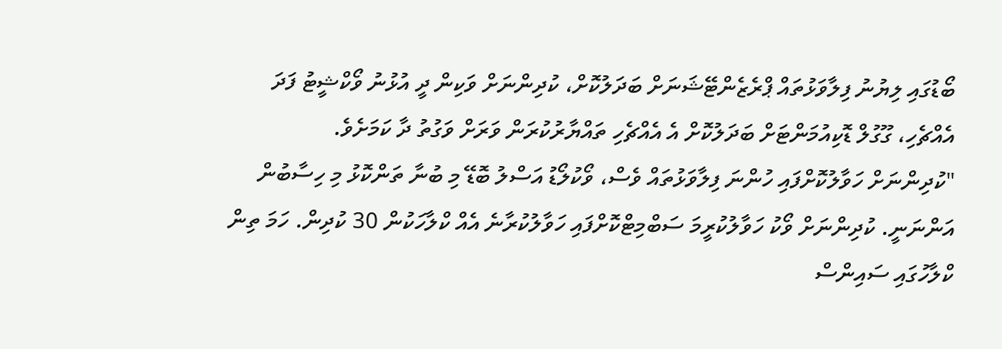ބޯޑުގައި ލިޔުނު ފިލާވަޅުތައް ޕްރެޒެންޓޭޝަނަށް ބަދަލުކޮށް، ކުދިންނަށް ވަކިން ދީ އުޅުނު ވޯކްޝީޓު ފަދަ އެއްޗެހި، ގޫގުލް ޑޮކިއުމަންޓަށް ބަދަލުކޮށް އެ އެއްޗެހި ތައްޔާރުކުރަން ވަރަށް ވަގުތު ދާ ކަމަށެވެ.
"ކުދިންނަށް ހަވާލުކޮށްފައި ހުންނަ ފިލާވަޅުތައް ވެސް، ވޯކުލޯޑު އަސްލު ބޮޑޭ މި ބުނާ ތަންކޮޅު މި ހިސާބުން އަންނަނީ. ކުދިންނަށް ވޯކު ހަވާލުކުރީމަ ސަބްމިޓްކޮށްފައި ހަވާލުކުރާނެ އެއް ކްލާހަކުން 30 ކުދިން. ހަމަ ތިން ކްލާހުގައި ސައިންސް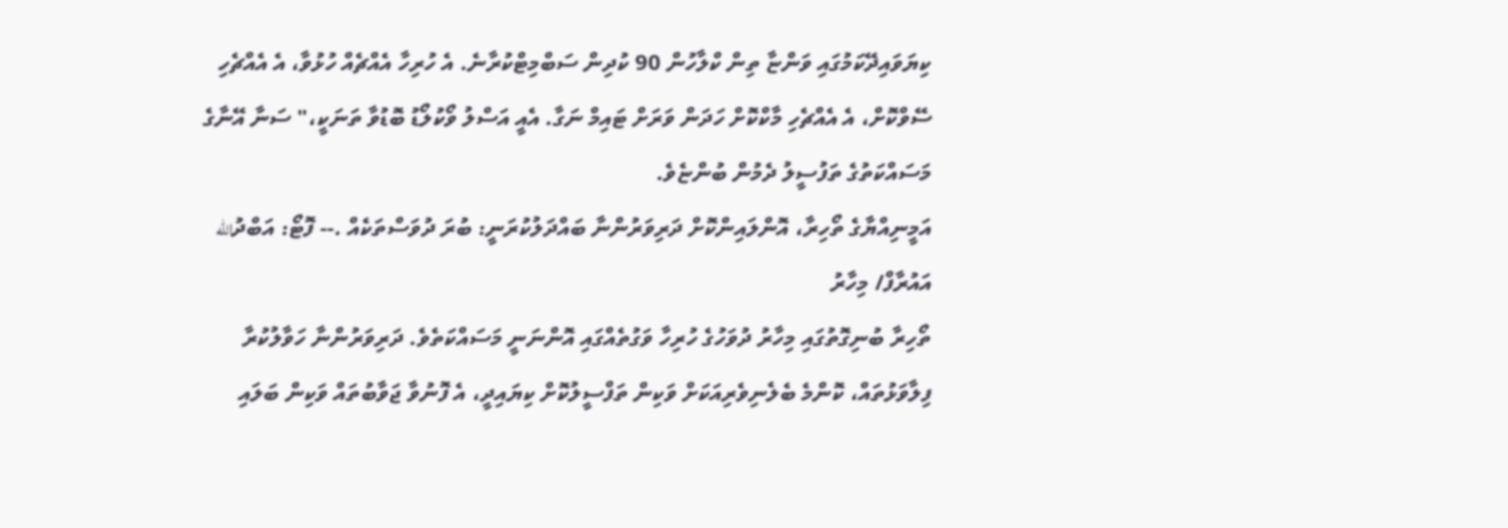ކިޔަވައިދޭކަމުގައި ވަންޏާ ތިން ކްލާހުން 90 ކުދިން ސަބްމިޓްކުރާނެ. އެ ހުރިހާ އެއްޗެއް ހުޅުވާ، އެ އެއްޗެހި ސޭވްކޮށް، އެ އެއްޗެހި މާކްކޮށް ހަދަން ވަރަށް ޓައިމް ނަގާ. އެއީ އަސްލު ވޯކުލޯޑު ބޮޑުވާ ތަނަކީ،" ސަނާ އޭނާގެ މަސައްކަތުގެ ތަފުސީލު ދެމުން ބުންޏެވެ.
އަމީނިއްޔާގެ ތޯހިރާ، އޮންލައިންކޮށް ދަރިވަރުންނާ ބައްދަލުކުރަނީ: ބުރަ ދުވަސްތަކެއް .-- ފޮޓޯ: އަބްދުالله އައުރާފް/ މިހާރު
ތޯހިރާ ބުނިގޮތުގައި މިހާރު ދުވަހުގެ ހުރިހާ ވަގުތެއްގައި އޮންނަނީ މަސައްކަތެވެ. ދަރިވަރުންނާ ހަވާލުކުރާ ފިލާވަޅުތައް، ކޮންމެ ބެލެނިވެރިއަކަށް ވަކިން ތަފްސީލުކޮށް ކިޔައިދީ، އެ ފޮނުވާ ޖަވާބުތައް ވަކިން ބަލައި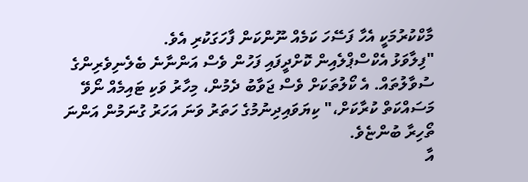މާކްކުރުމަކީ އެހާ ފަސޭހަ ކަމެއް ނޫންކަން ފާހަގަކުރި އެވެ.
"ފިލާވަޅު އެކްސްޕްލެއިން ކޮށްދީފައި ފަހުން ވެސް އަންނާނެ ބެލެނިވެރިންގެ ސުވާލުތައް. އެ ކޯލުތަކަށް ވެސް ޖަވާބު ދެމުން، މިހާރު ވަކި ޓައިމެއް ނޯވޭ މަސައްކަތް ކުރާކަށް،" ކިޔަވައިދިނުމުގެ ހަތަރު ވަނަ އަހަރު ގުނަމުން އަންނަ ތޯހިރާ ބުންޏެވެ.
އާ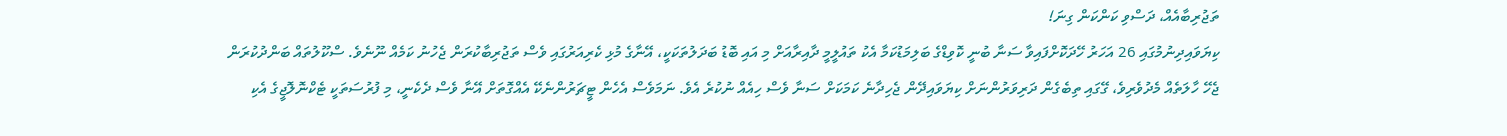ތަޖުރިބާއެއް، ދަސްވި ކަންކަން ގިނަ!
ކިޔަވައިދިނުމުގައި 26 އަހަރު ހޭދަކޮށްފައިވާ ސަނާ ބުނީ ކޮވިޑްގެ ބަލިމަޑުކަމާ އެކު ތައުލީމީ ދާއިރާއަށް މި އައި ބޮޑު ބަދަލުތަކަކީ، އޭނާގެ މުޅި ކެރިއަރުގައި ވެސް ތަޖުރިބާކުރަން ޖެހުނު ކަމެއް ނޫނެވެ. ސްކޫލުތައް ބަންދުކުރަން ޖެހޭ ހާލަތެއް މެދުވެރިވެ، ގޭގައި ތިބެގެން ދަރިވަރުންނަށް ކިޔަވައިދޭން ޖެހިދާނެ ކަމަކަށް ސަނާ ވެސް ހިއެއް ނުކުރެ އެވެ. ނަމަވެސް އެހެން ޓީޗަރުންނެކޭ އެއްގޮތަށް އޭނާ ވެސް ދެކެނީ، މި ފުރުސަތަކީ ޓެކްނޮލޮޖީގެ އެކި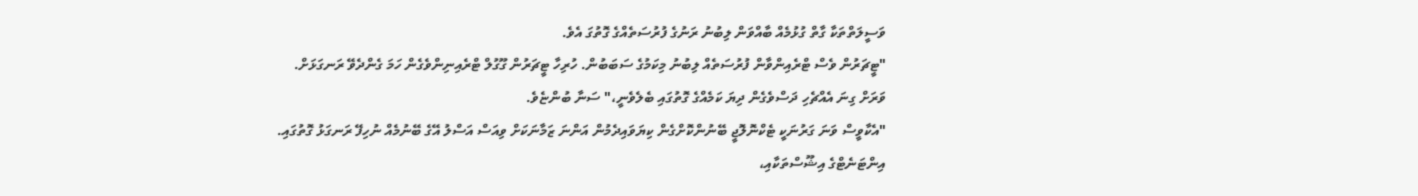ވަސީލަތްތަކާ ގާތް ގުޅުމެއް ބާއްވަން ލިބުނު ރަނުގެ ފުރުސަތެއްގެ ގޮތުގަ އެވެ.
"ޓީޗަރުން ވެސް ޓްރެއިންވާން ފުރުސަތެއް ލިބުނު މިކަމުގެ ސަބަބުން. ހުރިހާ ޓީޗަރުން ގޫގުލް ޓްރެއިނިންވެގެން ހަމަ ގެންދެވޭ ރަނގަޅަށް. ވަރަށް ގިނަ އެއްޗެހި ދަސްވެގެން ދިޔަ ކަމެއްގެ ގޮތުގައި ބެލެވެނީ،" ސަނާ ބުންޏެވެ.
"އެކާވީސް ވަނަ ގަރުނަކީ ޓެކްނޮލޮޖީ ބޭނުންކޮށްގެން ކިޔަވައިދެމުން އަންނަ ޒަމާނަކަށް ވިއަސް އަސްލު އޭގެ ބޭނުމެއް ނުހިފޭ ރަނގަޅު ގޮތުގައި. އިންޓަނެޓްގެ އިޝޫސްތަކާއި،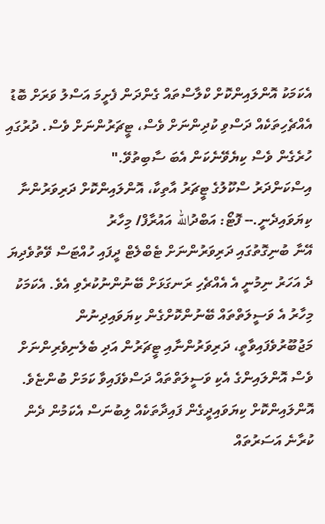އެކަމަކު އޮންލައިންކޮށް ކްލާސްތައް ގެންދަން ފެށީމަ އަސްލު ވަރަށް ބޮޑު އެއްޗެހިތަކެއް ދަސްވި ކުދިންނަށް ވެސް، ޓީޗަރުންނަށް ވެސް. ދުރުގައި ހުރެގެން ވެސް ކިޔެވޭނެކަން އެބަ ސާބިތުވޭ."
އިސްކަންދަރު ސްކޫލުގެ ޓީޗަރު އާތިކާ، އޮންލައިންކޮށް ދަރިވަރުންނާ ކިޔަވައިދެނީ.-- ފޮޓޯ: އަބްދުالله އައުރާފް/ މިހާރު
އޭނާ ބުނިގޮތުގައި ދަރިވަރުންނަށް ޓެބްލެޓް ދީފައި ހުއްޓަސް ވޭތުވެދިޔަ ދެ އަހަރު ނިމުނީ އެ އެއްޗެހި ރަނގަޅަށް ބޭނުންނުކުރެވި އެވެ. އެކަމަކު މިހާރު އެ ވަސީލަތްތައް ބޭނުންކޮށްގެން ކިޔަވައިދިނުން މަޖުބޫރުވެފައިވާތީ، ދަރިވަރުންނާއި ޓީޗަރުން އަދި ބެލެނިވެރިންނަށް ވެސް އޮންލައިންގެ އެކި ވަސީލަތްތައް ދަސްވެފައިވާ ކަމަށް ބުންޏެވެ.
އޮންލައިންކޮށް ކިޔަވައިދީގެން ފައިދާތަކެއް ލިބުނަސް އެކަމުން ދެން ކުރާނެ އަސަރުތައް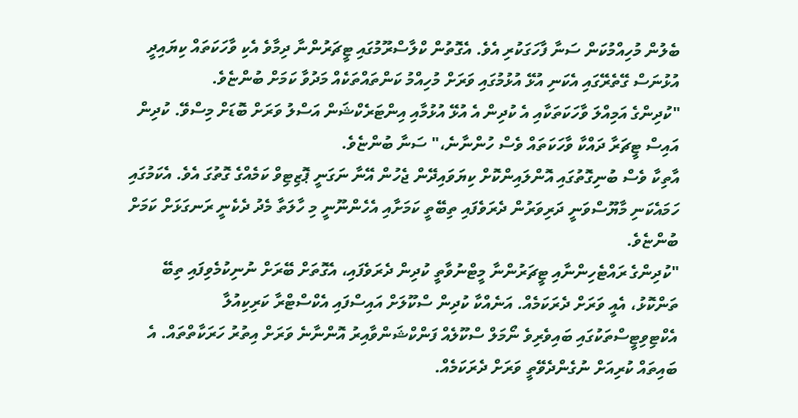ބެލުން މުހިއްމުކަން ސަނާ ފާހަގަކުރި އެވެ. އެގޮތުން ކްލާސްރޫމުގައި ޓީޗަރުންނާ ދިމާވެ އެކި ވާހަކަތައް ކިޔައިދީ އުޅުނަސް ގޭތެރޭގައި އެކަނި އުޅޭ އުޅުމުގައި ވަރަށް މުހިއްމު ކަންތައްތަކެއް މަދުވާ ކަމަށް ބުންޏެވެ.
"ކުދިންގެ އަމިއްލަ ވާހަކަތަކާއި އެ ކުދިން އެ އުޅޭ އުޅުމާއި އިންޓަރެކްޝަން އަސްލު ވަރަށް ބޮޑަށް މިސްވޭ. ކުދިން އައިސް ޓީޗަރާ ދައްކާ ވާހަކަތައް ވެސް ހުންނާނެ،" ސަނާ ބުންޏެވެ.
އާތިކާ ވެސް ބުނިގޮތުގައި އޮންލައިންކޮށް ކިޔަވައިދޭން ޖެހުން އޭނާ ނަގަނީ ޕޮޒިޓިވް ކަމެއްގެ ގޮތުގަ އެވެ. އެކަމުގައި ހަމައެކަނި މާޔޫސްވަނީ ދަރިވަރުން ދެރަވެފައި ތިބޭތީ ކަމަށާއި އެހެންނޫނީ މި ހާލަތާ މެދު ދެކެނީ ރަނގަޅަށް ކަމަށް ބުންޏެވެ.
"ކުދިންގެ ރައްޓެހިންނާއި ޓީޗަރުންނާ މީޓްނުވާތީ ކުދިން ދެރަވެފައި، އެގޮތަށް ބޭރަށް ނުނިކުމެވިފައި ތިބޭ ތަންކޮޅު، އެއީ ވަރަށް ދެރަކަމެއް. އަނެއްކާ ކުދިން ސްކޫލަށް އައިސްފައި އެކްސްޓްރާ ކަރިކިއުލާ އެކްޓިވިޓީސްތަކުގައި ބައިވެރިވެ ނޯމަލް ސްކޫލެއް ފަންކްޝަންވާއިރު އޮންނާނެ ވަރަށް އިތުރު ހަރަކާތްތައް. އެ ބައިތައް ކުރިއަށް ނުގެންދެވޭތީ ވަރަށް ދެރަކަމެއް.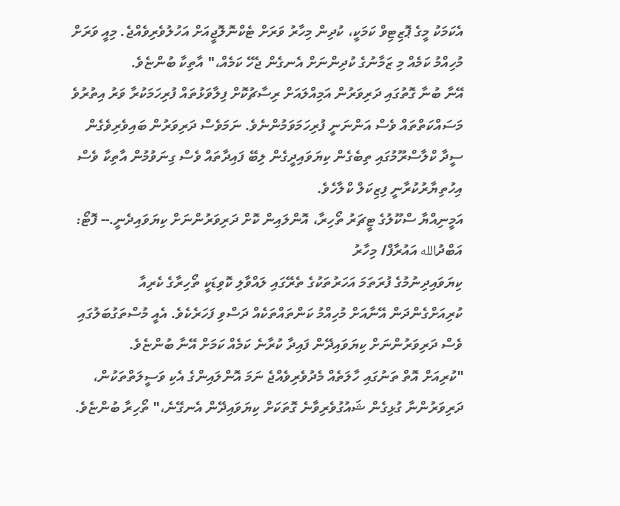އެކަމަކު މީގެ ޕޮޒިޓިވް ކަމަކީ، ކުދިން މިހާރު ވަރަށް ޓެކްނޮލޮޖީއަށް އަހުލުވެރިވެއްޖެ. މިއީ ވަރަށް މުހިއްމު ކަމެއް މި ޒަމާނުގެ ކުދިންނަށް އެނގެން ޖެހޭ ކަމެއް،" އާތިކާ ބުންޏެވެ.
އޭނާ ބުނާ ގޮތުގައި ދަރިވަރުން އަމިއްލައަށް ރިސާޗުކޮށް ފިލާވަޅުތައް ފުރިހަމަކުރާ ވަރު އިތުރުވެ މަސައްކަތްތައް ވެސް އަންނަނީ ފުރިހަމަވަމުންނެވެ. ނަމަވެސް ދަރިވަރުން ބައިވެރިވެގެން ސީދާ ކްލާސްރޫމުގައި ތިބެގެން ކިޔަވައިދީގެން ލިބޭ ފައިދާތައް ވެސް ގިނަވުމުން އާތިކާ ވެސް އިހުތިޔާރުކުރާނީ ފިޒިކަލް ކްލާހެވެ.
އަމީނިއްޔާ ސްކޫލުގެ ޓީޗަރު ތޯހިރާ، އޮންލައިން ކޮށް ދަރިވަރުންނަށް ކިޔަވައިދެނީ.-- ފޮޓޯ: އަބްދުالله އައުރާފް/ މިހާރު
ކިޔަވައިދިނުމުގެ ފުރަތަމަ އަހަރުތަކުގެ ތެރޭގައި ލައްވާލި ކޮވިޑަކީ ތޯހިރާގެ ކެރިއާ ކުރިއަށްގެންދަން އޭނާއަށް މުހިއްމު ކަންތައްތަކެއް ދަސްވި ފަހަރެކެވެ. އެއީ މުސްތަގުބަލުގައި ވެސް ދަރިވަރުންނަށް ކިޔަވައިދޭން ފައިދާ ކުރާނެ ކަމެއް ކަމަށް އޭނާ ބުންޏެވެ.
"ކުރިއަށް އޮތް ތަނުގައި ހާލަތެއް މެދުވެރިވެއްޖެ ނަމަ އޮންލައިންގެ އެކި ވަސީލަތްތަކުން، ދަރިވަރުންނާ ގުޅިގެން ޝައުގުވެރިވާނެ ގޮތަކަށް ކިޔަވައިދޭން އެނގޭނެ،" ތޯހިރާ ބުންޏެވެ.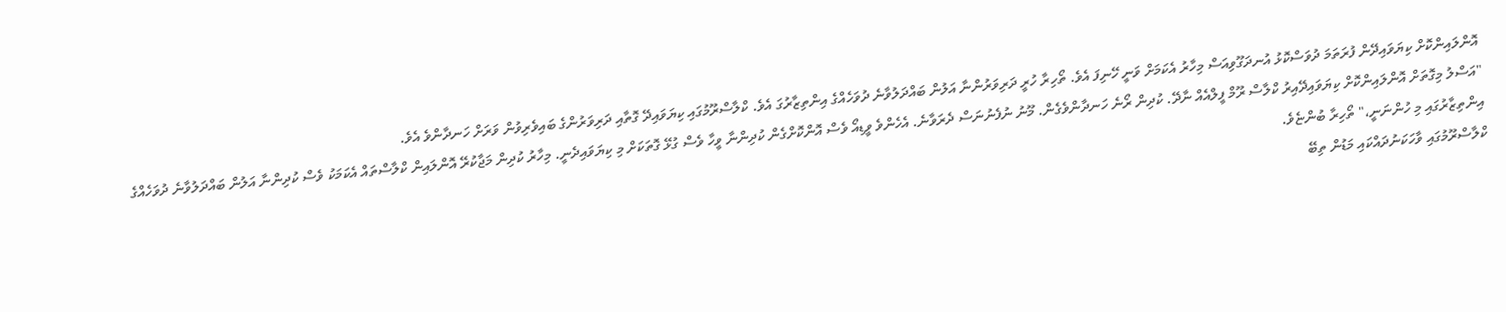އޮންލައިންކޮށް ކިޔަވައިދޭން ފުރަތަމަ ދުވަސްކޮޅު އުނދަގޫވިއަސް މިހާރު އެކަމަށް ވަނީ ހޭނިފަ އެވެ. ތޯހިރާ ހުރީ ދަރިވަރުންނާ އަލުން ބައްދަލުވާނެ ދުވަހެއްގެ އިންތިޒާރުގަ އެވެ. ކްލާސްރޫމުގައި ކިޔަވައިދޭ ގޮތާއި ދަރިވަރުންގެ ބައިވެރިވުން ވަރަށް ހަނދާންވެ އެވެ.
"އަސްލު މިގޮތަށް އޮންލައިންކޮށް ކިޔަވައިދޭއިރު ކްލާސް ރޫމް ފީލްއެއް ނާދޭ. ކުދިން ރޯނެ ހަނދާންވެގެން. މޫނު ނުފެނުނަސް ދެރަވާނެ. އެހެންވެ ވީޑިއޯ ވެސް އޮންކޮށްގެން ކުދިންނާ ވީހާ ވެސް ގުޅޭ ގޮތަކަށް މި ކިޔަވައިދެނީ. މިހާރު ކުދިން މަޖާކުރޭ އޮންލައިން ކްލާސްތައް އެކަމަކު ވެސް ކުދިންނާ އަލުން ބައްދަލުވާނެ ދުވަހެއްގެ އިންތިޒާރުގައި މި ހުންނަނީ،" ތޯހިރާ ބުންޏެވެ.
ކްލާސްރޫމުގައި ވާހަކަނުދައްކައި މަޑުން ތިބޭ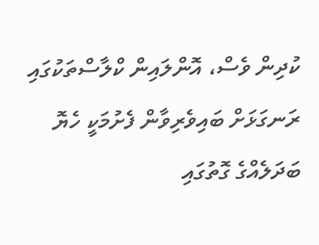ކުދިން ވެސް، އޮންލައިން ކްލާސްތަކުގައި ރަނގަޅަށް ބައިވެރިވާން ފެށުމަކީ ހެޔޮ ބަދަލެއްގެ ގޮތުގައި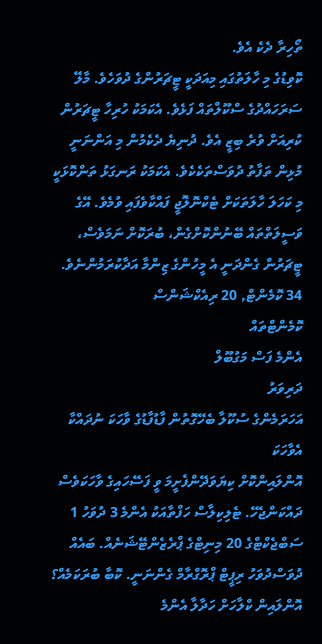ތޯހިރާ ދެކެ އެވެ.
ކޮވިޑުގެ މި ހާލަތުގައި މިއަދަކީ ޓީޗަރުންގެ ދުވަހެވެ. މާލޭ ސަރަހައްދުގެ ސްކޫލްތައް ފަޅެވެ. އެކަމަކު ހުރިހާ ޓީޗަރުން ކުރިއަށް ވުރެ ބިޒީ އެވެ. ދުނިޔެ ދެކެމުން މި އަންނަނީ މުޅިން ތަފާތު ދުވަސްތަކެކެވެ. އެކަމަކު ރަނގަޅު ތަންކޮޅަކީ މި ކަހަލަ ހާލަތަކަށް ޓެކްނޮލޮޖީ ފައްކާވެފައި ވުމެވެ. އޭގެ ވަސީލަތްތައް ބޭނުންކޮށްގެން، ބުރަކޮށް ނަމަވެސް، ޓީޗަރުން ގެންދަނީ އެ މީހުންގެ ޒިންމާ އަދާކުރަމުންނެވެ.
34 ކޮމެންޓް, 20 ރިއެކްޝަންސް
ކޮމެންޓްތައް
އެންމެ ފަސް މަގުބޫލް
ދަރިވަރު
އަހަރަމެންގެ ސުކޫލާ ބެހޭގޮތުން ފާޑުފާޑުގެ ވާހަކަ ނުދައްކާ
އެވާހަކަ
އޮންލައިންކޮށް ކިޔަވަދޭންފެށީމަ ވީ ފަސޭހައިގެ ވާހަކަވެސް ދައްކަންޖެހޭ. ޓެލިކިލާސް ހަފްތާއަކު އެންމެ 3 ދުވަހު 1 ސަބްޖެކްޓްގެ 20 މިނިޓްގެ ޕްރެޒެންޓޭޝަނެއް. ބައެއް ދުވަސްދުވަހު ރިޕީޓް ޕްރޮގްރާމް ގެންނަނީ. ކޮބާ ބުރަކަމެއް؟ އޮންލައިން ކްލާހަށް ހަދާލާ އެންމެ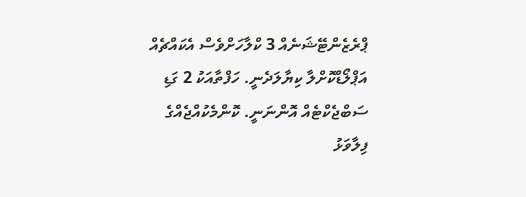ޕްރެޒެންޓޭޝަނެއް 3 ކްލާހަށްވެސް އެކައްޗެއް އަޕްލޯޑްކޮށްލާ ކިޔާލަދެނީ. ހަފްތާއަކު 2 ގަޑި ސަބްޖެކްޓެއް އޮންނަނީ. ކޮންމެކުއްޖެއްގެ ފިލާވަޅު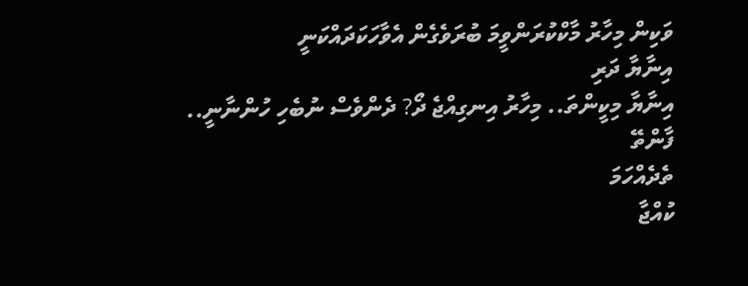ވަކިން މިހާރު މާކްކުރަންވީމަ ބުރަވެގެން އެވާހަކަދައްކަނީ
އިނާޔާ ދަރި
އިނާޔާ މިކީންތަ.. މިހާރު އިނގިއްޖެ ދޯ? ދެންވެސް ނުބެހި ހުންނާނީ..
ފާންތޭ
ތެދެއްހަމަ
ކުއްޖާ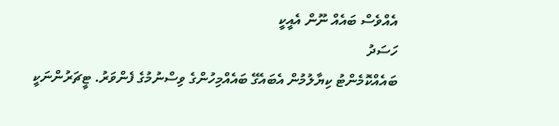އެއްވެސް ބައެއް ނޫން އެއީކީ
ހަސަދު
ބައެއްކޮމެންޓު ކިޔާލުމުން އެބައެގޭ ބައެއްމިހުންގެ ވިސްނުމުގެ ފެންވަރު. ޓީޗަރުންނަކީ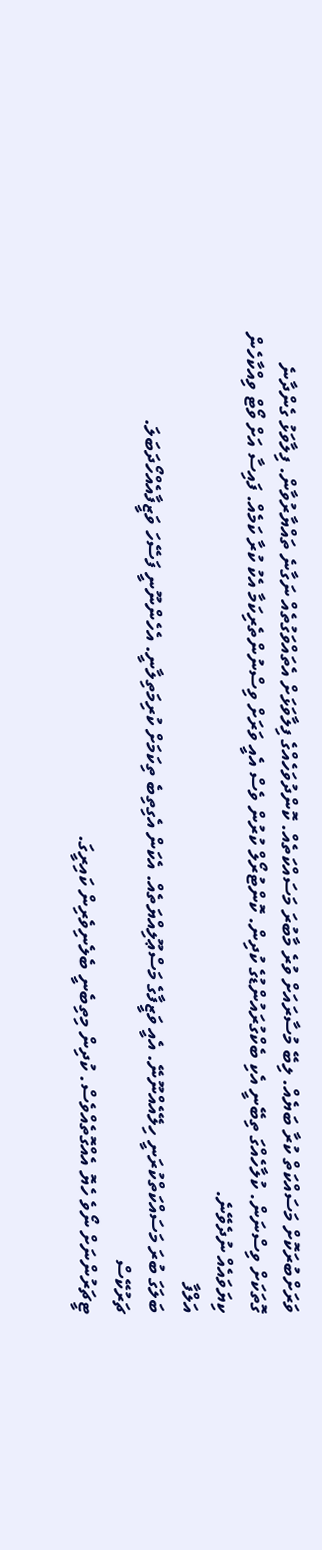ވަރަށްބުރަކޮށް މަސައްކަތް ކުރާ ބަޔެއް. ލިބޭ މުސާރައަށް ވުރެ މާބުރަ މަސައްކަތެއް. ކޮންދުވަހެއްގެ ފިލާވަޅަށް އެތައްވަގުތެއް ނަގާނެ ތައްޔާރުވާން. ފިލާވަޅު ގެންދާނެ ގޮތަކަށް ވިސްނަން. ކުލާހެއްގަ ތިބޭނީ އެކި ބެކްގުރައުންޑުގެ ކުދިން. ކޮންޓުރޯލް ކުރުން ވެސް އެއީ ވަރަށް ވިސްނުންތެރިކަމާ އެކު ކުރާ ކަމެއް. ފައިސާ އަށް ވޯޓް ވިއްކާހެން ކިޔަވައެއް ނުދެވޭނެ.
އަލްފާ
ބަލަގަ ބުރަ މަސައްކަތްކުރަނީ ހިލޭއެއްނޫނޭ. އެއީ ވަޒީފާގެ މަސްޢޫލިއްޔަތެއް. އެކަން އެގިތިބެ ތިކަމަށް ކުރިމަތިލާނީ. އެހެންނޫނީ ފަސޭހަ ވަޒީފާއެއްހޯދަބަލަ.
ޗަރުކޭސް
ޓީޗަރުންނަށް ނޯވެ ހެޔޮ އެއްގޮތެއްވެސް. ކުދިން މިތިބެނީ ބެލެނިވެރިން ކައިރީގަ.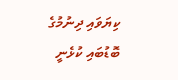ކިޔަވައި ދިނުމުގެ ބޮޑުބައި ކުޅެނީ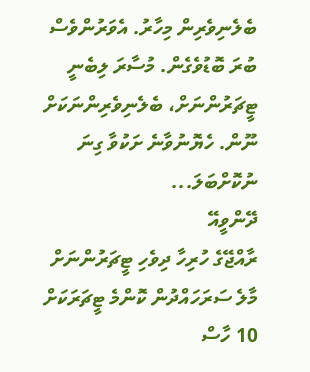ބެލެނިވެރިން މިހާރު. އެވަރުންވެސް ބުރަ ބޮޑުވެގެން. މުސާރަ ލިބެނީ ޓީޗަރުންނަށް، ބެލެނިވެރިންނަކަށް ނޫން. ހެޔޮނުވާނެ ށަކުވާ ގިނަ ނުކޮށްބަލަ...
ދޭންވީއޭ
ރާއްޖޭގެ ހުރިހާ ދިވެހި ޓީޗަރުންނަށް މާލެ ސަރަހައްދުން ކޮންމެ ޓީޗަރަކަށް 10 ހާސް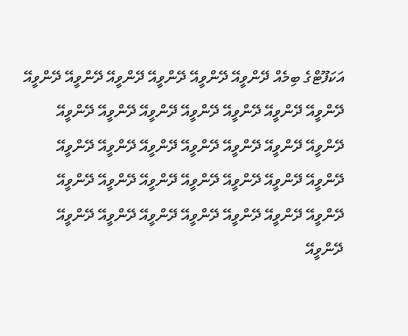އަކަފޫޓްގެ ބިމެއް ދޭންވީއޭ ދޭންވީއޭ ދޭންވީއޭ ދޭންވީއޭ ދޭންވީއޭ ދޭންވީއޭ ދޭންވީއޭ ދޭންވީއޭ ދޭންވީއޭ ދޭންވީއޭ ދޭންވީއޭ ދޭންވީއޭ ދޭންވީއޭ ދޭންވީއޭ ދޭންވީއޭ ދޭންވީއޭ ދޭންވީއޭ ދޭންވީއޭ ދޭންވީއޭ ދޭންވީއޭ ދޭންވީއޭ ދޭންވީއޭ ދޭންވީއޭ ދޭންވީއޭ ދޭންވީއޭ ދޭންވީއޭ ދޭންވީއޭ ދޭންވީއޭ ދޭންވީއޭ ދޭންވީއޭ ދޭންވީއޭ ދޭންވީއޭ ދޭންވީއޭ ދޭންވީއޭ ދޭންވީއޭ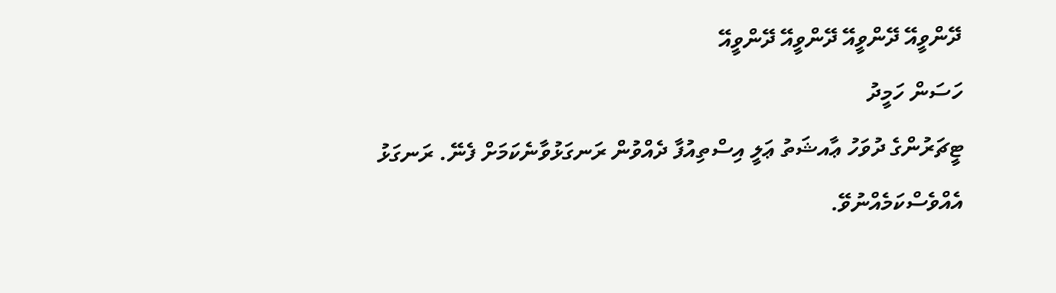ދޭންވީއޭ ދޭންވީއޭ ދޭންވީއޭ ދޭންވީއޭ
ހަސަން ހަމީދު
ޓީޗަރުންގެ ދުވަހު ޢާއޝަތު ޢަލީ އިސްތިއުފާ ދެއްވުން ރަނގަޅުވާނެކަމަށް ފެނޭ. ރަނގަޅު އެއްވެސްކަމެއްނުވޭ.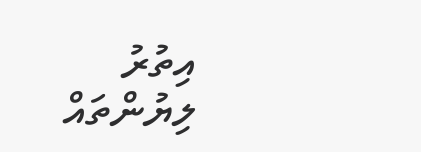އިތުރު ލިޔުންތައް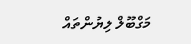މަގްބޫލް ލިޔުންތައް